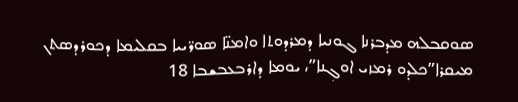ܣܘܩܒܠܗ ܡܕܒܪܢܐ ܓܘܢܝܐ ܕܡܪܕܘܬܐ ܘܐܡܢ̈ܐ ܣܘܪ̈ܝܝܐ ܒܩܠܝܡܐ ܕܟܘܪܕܣܬܢ ܡܝܩܪܐ”ܟܠܕܘ ܪܡܙܝ ܐܘܓܼܢܐ”، ܝܘܡܐ ܕܐܪܒܥܒܫܒܐ 18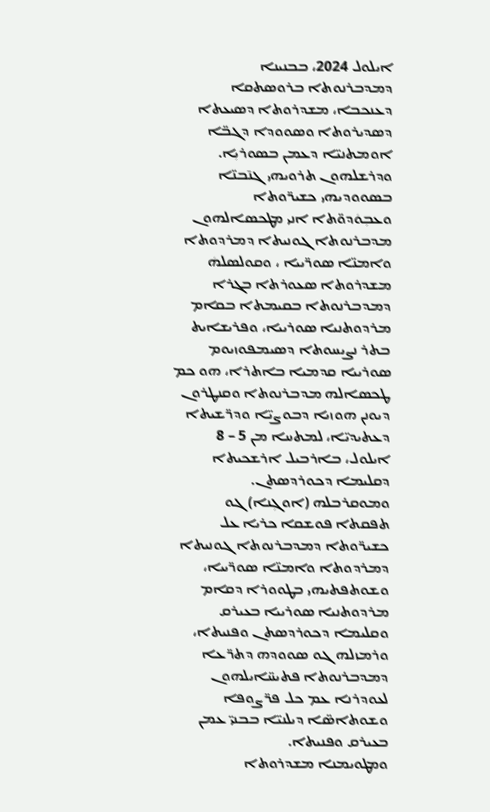ܐܝܠܘܠ 2024، ܒܒܢܝܢܐ ܕܡܕܒܪܢܘܬܐ ܒܪܘܣܬܩܐ ܕܥܢܟܒܐ، ܡܫܕܪܘܬܐ ܕܣܝܥܬܐ ܕܣܕܝܪܘܬܐ ܘܣܘܘܕܐ ܕܓܒ̈ܐ ܐܘܡܬܢܝ̈ܐ ܕܥܡܢ ܒܣܘܪܝܼܐ.
ܘܕܪܫܠܗܘܢ ܬܪܘܝܗܝ ܓܢ̄ܒܢ̈ܐ ܒܣܘܘܕܝܗܝ ܟܫܝܪ̈ܘܬܐ ܘܥܒܼܘܿܕܘ̈ܬܐ ܐܢܝ ܡܛܟܣܐܠܗܘܢ ܡܕܒܪܢܘܬܐ ܓܘܢܝܬܐ ܕܡܪܕܘܬܐ ܘܐܡܢ̈ܐ ܣܘܪ̈ܝܝܐ ، ܘܩܘܠܣܠܗܿ ܡܫܕܪܘܬܐ ܣܥܘܪܬܐ ܒܓܪܐ ܕܡܕܒܪܢܘܬܐ ܒܩܝܡܬܐ ܒܩܐܡ ܡܪܕܘܬܢܝܐ ܣܘܪܝܝܐ، ܘܦܪܝܫܐܝܬ ܒܬܪ ܢܨܝܚܘܬܐ ܕܣܝܡܦܘܙܝܘܡ ܣܘܪܝܝܐ ܩܕܡܝܐ ܒܐܬܪܐ، ܗܘ ܟܡ ܛܟܣܐܠܗ ܡܕܒܪܢܘܬܐ ܘܩܢܛܪܘܢ ܕܝܘܢܢ ܗܘܙܝܐ ܕܒܘܨܝ̈ܐ ܘܕܪ̈ܫܝܬܐ ܕܥܬܝܕܝ̈ܐ، ܠܡܬܚܐ ܡܢ 5 – 8 ܐܝܠܘܠ، ܒܐܪܒܝܠ ܐܪܫܟܝܬܐ ܕܩܠܝܡܐ ܕܟܘܪܕܣܬܢ.
ܘܡܘܩܪܒܠܗ (ܐܘܓܼܢܐ) ܓܘ ܬܦܩܬܐ ܦܘܫܩܐ ܟܪܝܐ ܥܠ ܟܫܝܪ̈ܘܬܐ ܕܡܕܒܪܢܘܬܐ ܓܘܢܝܬܐ ܕܡܪܕܘܬܐ ܘܐܡܢ̈ܐ ܣܘܪ̈ܝܝܐ، ܘܫܘܬܦܬܝܗܝ ܒܛܘܘܪܐ ܕܩܐܡ ܡܪܕܘܬܢܝܐ ܣܘܪܝܝܐ ܒܥܝܪܩ ܘܩܠܝܡܐ ܕܟܘܪܕܣܬܢ ܘܦܢܝܬܐ، ܘܪܡܙܠܗ ܓܘ ܣܘܘܕܗ ܕܬܪ̈ܥܐ ܕܡܕܒܪܢܘܬܐ ܦܬܝܚ̈ܐܝܠܗܘܢ ܠܥܘܕܪܢܐ ܥܡ ܟܠ ܦܪ̈ܨܘܦܐ ܘܫܘܬܐܣ̈ܐ ܕܝܠܢܝ̈ܐ ܒܒܢܝ̈ ܥܡܢ ܒܥܝܪܩ ܘܦܢܝܬܐ.
ܘܡܛܘܝܡܢܐ ܡܫܕܪܘܬܐ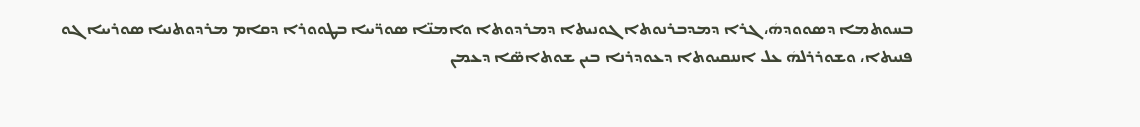ܒܚܘܬܡܐ ܕܣܘܘܕܗܿ، ܓܪܐ ܕܡܕܒܪܢܘܬܐ ܓܘܢܝܬܐ ܕܡܪܕܘܬܐ ܘܐܡܢ̈ܐ ܣܘܪ̈ܝܝܐ ܒܛܘܘܪܐ ܕܩܐܡ ܡܪܕܘܬܢܝܐ ܣܘܪܝܝܐ ܓܘ ܦܢܝܬܐ، ܘܫܘܪܪܠܗܿ ܥܠ ܐܢܢܩܝܘܬܐ ܕܥܘܕܪܢܐ ܒܝܢ ܫܘܬܐܣ̈ܐ ܕܥܡܢ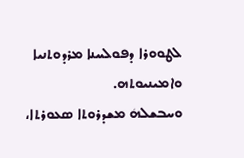ܠܛܘܘܪܐ ܕܦܘܠܚܢܐ ܡܪܕܘܬܢܝܐ ܘܐܡܝܢܝܘܬܗ.
ܘܚܒܫܠܗܿ ܡܫܕܪܘܬܐ ܣܥܘܪܬܐ،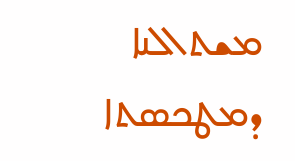ܡܫܬܐܠܢܐ ܕܡܛܟܣܬܐ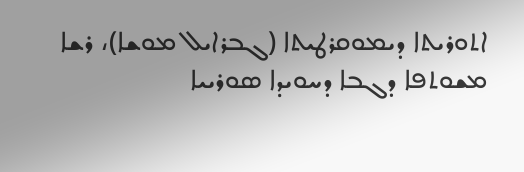ܐܬܘܪܝܬܐ ܕܝܡܘܩܪܛܝܬܐ (ܓܒܪܐܝܠ ܡܘܫܐ)، ܪܫܐ ܡܫܘܬܦܐ ܕܓܒܐ ܕܚܘܝܕܐ ܣܘܪܝܝܐ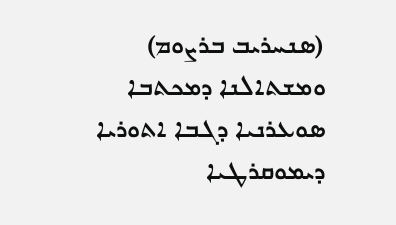(ܣܢܚܪܝܒ ܒܪܨܘܡ) ܘܡܫܬܐܠܢܐ ܕܡܟܬܒܐ ܣܘܥܪܢܝܐ ܕܓܒܐ ܐܬܘܪܝܐ ܕܝܡܘܩܪܛܝܐ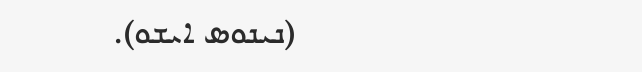(ܢܝܢܘܣ ܐܝܫܘ).